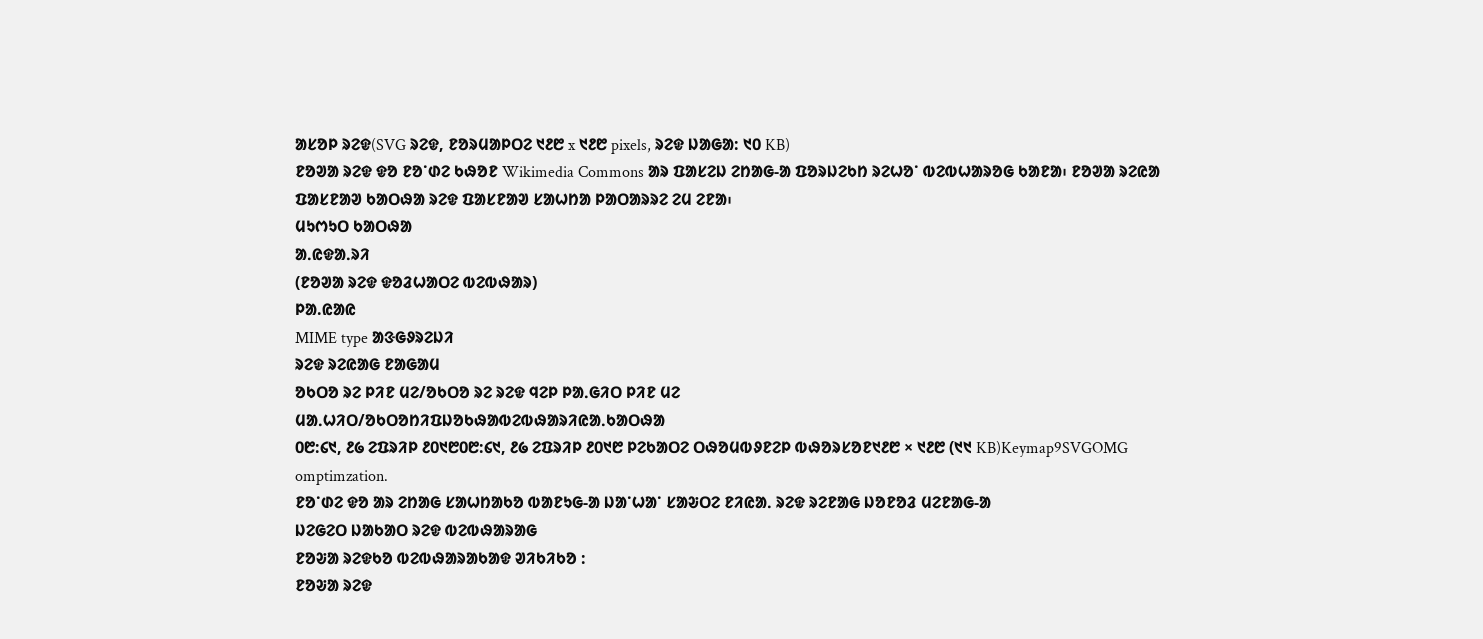ᱟᱥᱚᱞ ᱨᱮᱫ(SVG ᱨᱮᱫ, ᱱᱚᱨᱢᱟᱞᱛᱮ ᱑᱒᱘ x ᱑᱒᱘ pixels, ᱨᱮᱫ ᱡᱟᱜᱟ: ᱑᱐ KB)
ᱱᱚᱣᱟ ᱨᱮᱫ ᱫᱚ ᱱᱚᱸᱰᱮ ᱠᱷᱚᱱ Wikimedia Commons ᱟᱨ ᱯᱟᱥᱮᱡ ᱮᱴᱟᱜ-ᱟ ᱯᱚᱨᱡᱮᱠᱴ ᱨᱮᱦᱚᱸ ᱵᱮᱵᱦᱟᱨᱚᱜ ᱠᱟᱱᱟ᱾ ᱱᱚᱣᱟ ᱨᱮᱭᱟ ᱯᱟᱥᱱᱟᱣ ᱠᱟᱛᱷᱟ ᱨᱮᱫ ᱯᱟᱥᱱᱟᱣ ᱥᱟᱦᱴᱟ ᱞᱟᱛᱟᱨᱨᱮ ᱮᱢ ᱮᱱᱟ᱾
ᱢᱩᱬᱩᱛ ᱠᱟᱛᱷᱟ
ᱟᱹᱭᱫᱟᱹᱨᱤ
(ᱱᱚᱣᱟ ᱨᱮᱫ ᱫᱚᱲᱦᱟᱛᱮ ᱵᱮᱵᱷᱟᱨ)
ᱞᱟ.ᱭᱟᱭ
MIME type ᱟᱝᱜᱽᱨᱮᱡᱤ
ᱨᱮᱫ ᱨᱮᱭᱟᱜ ᱱᱟᱜᱟᱢ
ᱚᱠᱛᱚ ᱨᱮ ᱞᱤᱱ ᱢᱮ/ᱚᱠᱛᱚ ᱨᱮ ᱨᱮᱫ ᱧᱮᱞ ᱞᱟᱹᱜᱤᱛ ᱞᱤᱱ ᱢᱮ
ᱢᱟᱹᱦᱤᱛ/ᱚᱠᱛᱚᱴᱤᱯᱡᱚᱠᱷᱟᱵᱮᱵᱷᱟᱨᱤᱭᱟᱹᱠᱟᱛᱷᱟ
᱐᱘:᱔᱑, ᱒᱙ ᱮᱯᱨᱤᱞ ᱒᱐᱑᱘᱐᱘:᱔᱑, ᱒᱙ ᱮᱯᱨᱤᱞ ᱒᱐᱑᱘ ᱞᱮᱠᱟᱛᱮ ᱛᱷᱚᱢᱵᱽᱱᱮᱞ ᱵᱷᱚᱨᱥᱚᱱ᱑᱒᱘ × ᱑᱒᱘ (᱑᱑ KB)Keymap9SVGOMG omptimzation.
ᱱᱚᱸᱰᱮ ᱫᱚ ᱟᱨ ᱮᱴᱟᱜ ᱥᱟᱦᱴᱟᱠᱚ ᱵᱟᱱᱩᱜ-ᱟ ᱡᱟᱸᱦᱟᱸ ᱥᱟᱶᱛᱮ ᱱᱤᱭᱟᱹ ᱨᱮᱫ ᱨᱮᱱᱟᱜ ᱡᱚᱱᱚᱲ ᱢᱮᱱᱟᱜ-ᱟ
ᱡᱮᱜᱮᱛ ᱡᱟᱠᱟᱛ ᱨᱮᱫ ᱵᱮᱵᱷᱟᱨᱟᱜ
ᱱᱚᱶᱟ ᱨᱮᱫᱠᱚ ᱵᱮᱵᱷᱟᱨᱟᱠᱟᱫ ᱣᱤᱠᱤᱠᱚ :
ᱱᱚᱶᱟ ᱨᱮᱫ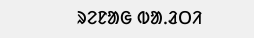ᱨᱮᱱᱟᱜ ᱵᱟᱹᱲᱛᱤ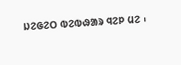ᱡᱮᱜᱮᱛ ᱵᱮᱵᱷᱟᱨ ᱧᱮᱞ ᱢᱮ ᱾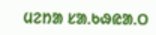ᱢᱮᱴᱟ ᱥᱟᱹᱠᱷᱭᱟᱹᱛ